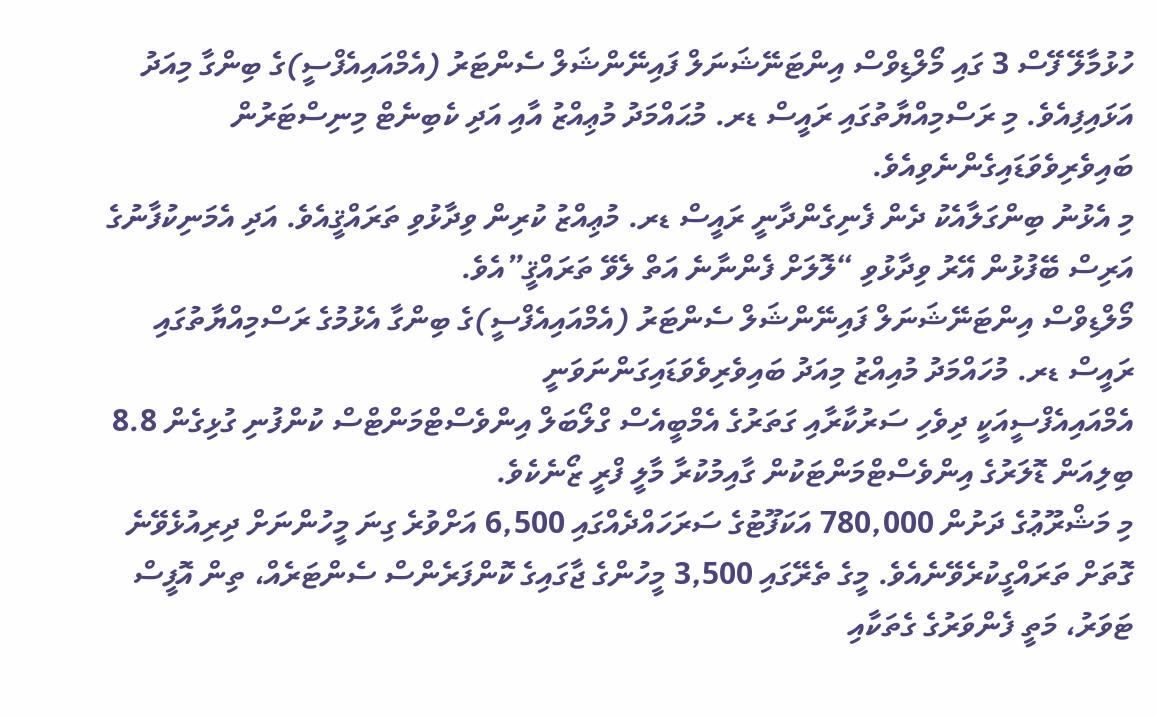ހުޅުމާލޭ ފޭސް 3 ގައި މޯލްޑިވްސް އިންޓަނޭޝަނަލް ފައިނޭންޝަލް ސެންޓަރު (އެމްއައިއެފްސީ)ގެ ބިންގާ މިއަދު އަޅައިފިއެވެ. މި ރަސްމިއްޔާތުގައި ރައީސް ޑރ. މުޙައްމަދު މުޢިއްޒު އާއި އަދި ކެބިނެޓް މިނިސްޓަރުން ބައިވެރިވެވަޑައިގެންނެވިއެވެ.
މި އެޅުނު ބިންގަލާއެކު ދެން ފެނިގެންދާނީ ރައީސް ޑރ. މުޢިއްޒު ކުރިން ވިދާޅުވި ތަރައްޤީއެވެ. އަދި އެމަނިކުފާނުގެ އަރިސް ބޭފުޅުން އޭރު ވިދާޅުވި “ލޮލަށް ފެންނާނެ އަތް ލެވޭ ތަރައްޤީ”އެވެ.
މޯލްޑިވްސް އިންޓަނޭޝަނަލް ފައިނޭންޝަލް ސެންޓަރު (އެމްއައިއެފްސީ)ގެ ބިންގާ އެޅުމުގެ ރަސްމިއްޔާތުގައި ރައީސް ޑރ. މުހައްމަދު މުއިއްޒު މިއަދު ބައިވެރިވެވަޑައިގަންނަވަނީ
އެމްއައިއެފްސީއަކީ ދިވެހި ސަރުކާރާއި ގަތަރުގެ އެމްބީއެސް ގްލޯބަލް އިންވެސްޓްމަންޓްސް ކުންފުނި ގުޅިގެން 8.8 ބިލިއަން ޑޮލަރުގެ އިންވެސްޓްމަންޓަކުން ގާއިމުކުރާ މާލީ ފްރީ ޒޯނެކެވެ.
މި މަޝްރޫޢުގެ ދަށުން 780,000 އަކަފޫޓުގެ ސަރަހައްދެއްގައި 6,500 އަށްވުރެ ގިނަ މީހުންނަށް ދިރިއުޅެވޭނެ ގޮތަށް ތަރައްގީކުރެވޭނެއެވެ. މީގެ ތެރޭގައި 3,500 މީހުންގެ ޖާގައިގެ ކޮންފަރެންސް ސެންޓަރެއް، ތިން އޮފީސް ޓަވަރު، މަތީ ފެންވަރުގެ ގެތަކާއި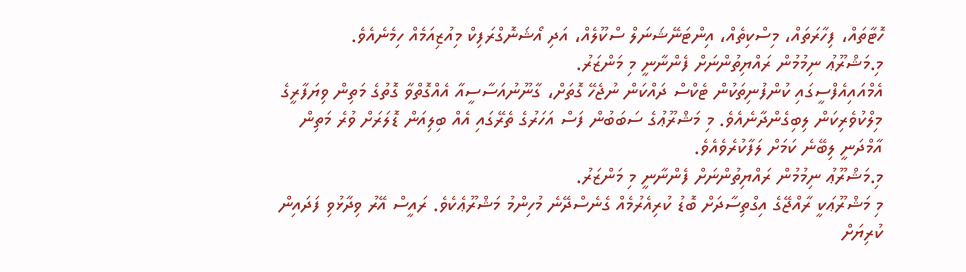ހޮޓާތައް، ފިހާރަތައް، މިސްކިތެއް، އިންޓަނޭޝަނަލް ސްކޫލެއް، އަދި އޯޝަނޮގްރަފިކް މިއުޒިއަމެއް ހިމެނެއެވެ.
މި.މަޝްރޫޢު ނިމުމުން ރައްޔިތުންނަށް ފެންނާނީ މި މަންޒަރު.
އެމްއައިއެފްސީގައި ކުންފުނިތަކުން ޓެކްސް ދައްކަން ނުޖެހޭ ގޮތަށް، ގާނޫނުއަސާސީއާ އެއްގޮތްވާ ގޮތުގެ މަތިން ވިޔަފާރީގެ މިލްކުވެރިކަން ލިބިގެންދާނެއެވެ. މި މަޝްރޫޢުގެ ސަބަބުން ފަސް އަހަރުގެ ތެރޭގައި އެއް ބިލިއަން ޑޮލަރަށް ވުރެ މަތިން އާމްދަނީ ލިބޭނެ ކަމަށް ލަފާކުރެވެއެވެ.
މި.މަޝްރޫޢު ނިމުމުން ރައްޔިތުންނަށް ފެންނާނީ މި މަންޒަރު.
މި މަޝްރޫޢަކީ ރާއްޖޭގެ އިގްތިސާދަށް ބޮޑު ކުރިއެރުމެއް ގެނެސްދޭނެ މުހިންމު މަޝްރޫޢެކެވެ. ރައީސް އޭރު ވިދާޅުވި ފަދައިން ކުރިޔަށް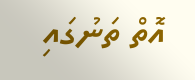އޮތް ތަނުގައި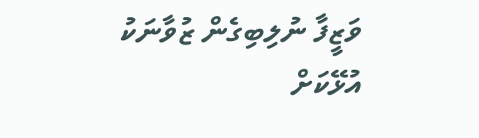ވަޒީފާ ނުލިބިގެން ޒުވާނަކު އުޅޭކަށް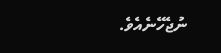ނުޖެހޭނެއެވެ.